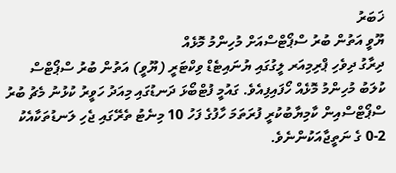ޚަބަރު
ޔޫވީ އަތުން ބުރު ސްޕޯޓްސްއަށް މުހިންމު މޮޅެއް
ދިރާގު ދިވެހި ޕްރިމިއަރ ލީގުގައި ޔުނައިޓެޑް ވިކްޓަރީ (ޔޫވީ) އަތުން ބުރު ސްޕޯޓްސް ކުލަބު މުހިންމު މޮޅެއް ހޯފައިފިއެވެ. ގައުމީ ފުޓްބޯޅަ ދަނޑުގައި މިއަދު ހަވީރު ކުޅުނު މެޗު ބުރު ސްޕޯޓްސްއިން ކާމިޔާބުކުރީ ފުރަތަމަ ހާފުގެ ފަހު 10 މިނެޓު ތެރޭގައި ޖެހި ލަނޑުތަކާއެކު 2-0 ގެ ނަތީޖާއަކުންނެވެ.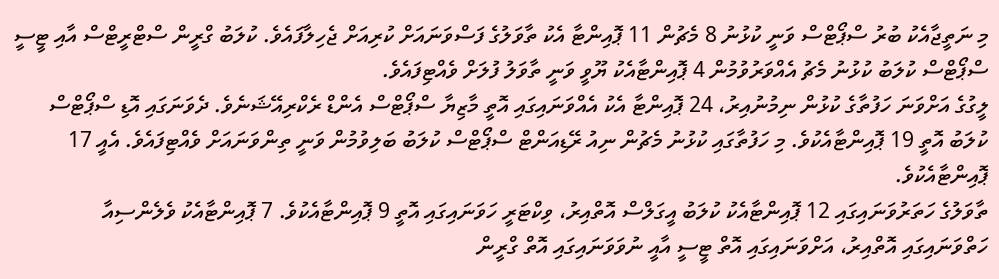މި ނަތީޖާއެކު ބުރު ސްޕޯޓްސް ވަނީ ކުޅުނު 8 މެޗުން 11 ޕޮއިންޓާ އެކު ތާވަލުގެ ފަސްވަނައަށް ކުރިއަށް ޖެހިލާފައެވެ. ކުލަބު ގްރީން ސްޓްރީޓްސް އާއި ޓީސީ ސްޕޯޓްސް ކުލަބު ކުޅުނު މެޗު އެއްވަރުވުމުން 4 ޕޮއިންޓާއެކު ޔޫވީ ވަނީ ތާވަލު ފުލަށް ވެއްޓިފައެވެ.
ލީގުގެ އަށްވަނަ ހަފުތާގެ ކުޅުން ނިމުނުއިރު، 24 ޕޮއިންޓާ އެކު އެއްވަނައިގައި އޮތީ މާޒިޔާ ސްޕޯޓްސް އެންޑް ރެކްރިއޭޝަނެވެ. ދެވަނަގައި އޮޑި ސްޕޯޓްސް ކުލަބު އޮތީ 19 ޕޮއިންޓާއެކުވެ. މި ހަފުތާގައި ކުޅުނު މެޗުން ނިއު ރޭޑިއަންޓް ސްޕޯޓްސް ކުލަބު ބަލިވުމުން ވަނީ ތިންވަނައަށް ވެއްޓިފައެވެ. އެއީ 17 ޕޮއިންޓާއެކުވެ.
ތާވަލުގެ ހަތަރުވަނައިގައި 12 ޕޮއިންޓާއެކު ކުލަބު އީގަލްސް އޮތްއިރު، ވިކްޓަރީ ހަވަނައިގައި އޮތީ 9 ޕޮއިންޓާއެކުވެ. 7 ޕޮއިންޓާއެކު ވެލެންސިއާ ހަތްވަނައިގައި އޮތްއިރު، އަށްވަނައިގައި އޮތް ޓީސީ އާއީ ނުވަވަނައިގައި އޮތް ގްރީން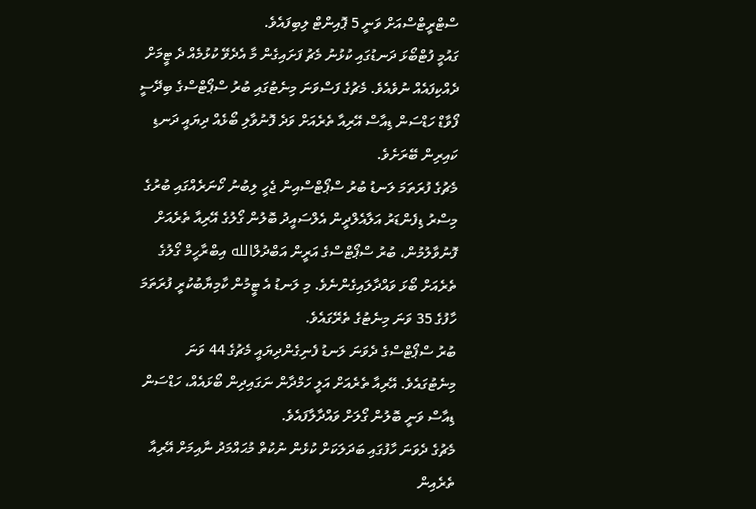ސްޓްރީޓްސްއަށް ވަނީ 5 ޕޮއިންޓް ލިބިފައެވެ.
ގައުމީ ފުޓްބޯޅަ ދަނޑުގައި ކުޅުނު މެޗު ފަށައިގެން މާ އެދެވޭ ކުޅުމެއް ދެ ޓީމަށް ދެއްކިފައެއް ނުވެއެވެ. މެޗުގެ ފަސްވަނަ މިނެޓުގައި ބުރު ސްޕޯޓްސްގެ ބިދޭސީ ފޯވާޑް ހަޑްސަން ޑިއާސް އޭރިއާ ތެރެއަށް ވަދެ ފޮނުވާލި ބޯޅެއް ދިޔައީ ދަނޑި ކައިރިން ބޭރަށެވެ.
މެޗުގެ ފުރަތަމަ ލަނޑު ބުރު ސްޕޯޓްސްއިން ޖެހީ ލިބުނު ކޯނަރެއްގައި ބުރުގެ މިސްރު ޑިފެންޑަރު އަލާއެލްދީން އެލްސައީދު ބޮލުން ގޯލުގެ އޭރިއާ ތެރެއަށް ފޮނުވާލުމުން، ބުރު ސްޕޯޓްސްގެ އަރީން އަބްދުލްالله އިބްރާހީމް ގޯލުގެ ތެރެއަށް ބޯޅަ ވައްދާލައިގެންނެވެ. މި ލަނޑު އެ ޓީމުން ކާމިޔާބުކުރީ ފުރަތަމަ ހާފުގެ 35 ވަނަ މިނެޓުގެ ތެރޭގައެވެ.
ބުރު ސްޕޯޓްސްގެ ދެވަނަ ލަނޑު ފެނިގެންދިޔައީ މެޗުގެ 44 ވަނަ މިނެޓުގައެވެ. އޭރިއާ ތެރެއަށް އަލީ ހަމްދާން ނަގައިދިން ބޯޅައެއް، ހަޑްސަން ޑިއާސް ވަނީ ބޮލުން ގޯލަށް ވައްދާލާފައެވެ.
މެޗުގެ ދެވަނަ ހާފުގައި ބަދަލަކަށް ކުޅެން ނުކުތް މުޙައްމަދު ނާއިމަށް އޭރިއާ ތެރެއިން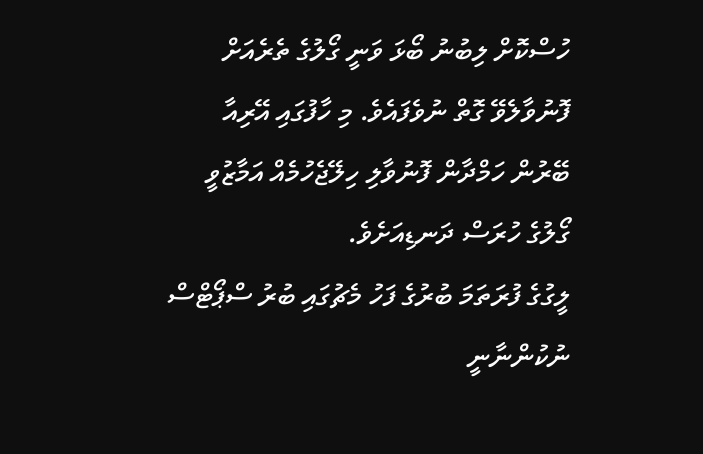ހުސްކޮށް ލިބުނު ބޯޅަ ވަނީ ގޯލުގެ ތެރެއަށް ފޮނުވާލެވޭ ގޮތް ނުވެފައެވެ. މި ހާފުގައި އޭރިއާ ބޭރުން ހަމްދާން ފޮނުވާލި ހިލޭޖެހުމެއް އަމާޒުވީ ގޯލުގެ ހުރަސް ދަނޑިއަށެވެ.
ލީގުގެ ފުރަތަމަ ބުރުގެ ފަހު މެޗުގައި ބުރު ސްޕޯޓްސް ނުކުންނާނީ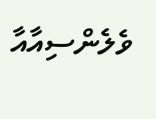ވެލެންސިއާއާ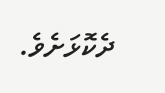ދެކޮޅަށެވެ.